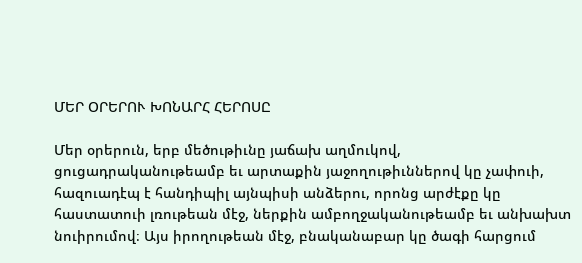ՄԵՐ ՕՐԵՐՈՒ ԽՈՆԱՐՀ ՀԵՐՈՍԸ

Մեր օրերուն, երբ մեծութիւնը յաճախ աղմուկով, ցուցադրականութեամբ եւ արտաքին յաջողութիւններով կը չափուի, հազուադէպ է հանդիպիլ այնպիսի անձերու, որոնց արժէքը կը հաստատուի լռութեան մէջ, ներքին ամբողջականութեամբ եւ անխախտ նուիրումով։ Այս իրողութեան մէջ, բնականաբար կը ծագի հարցում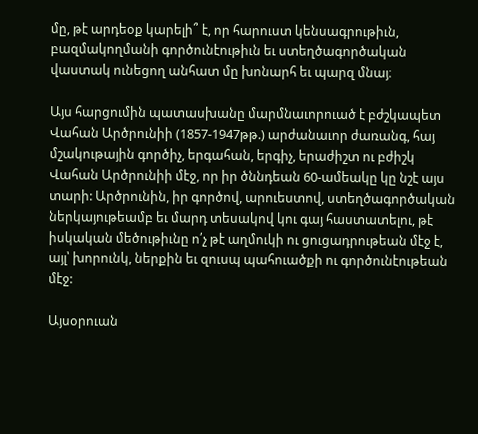մը, թէ արդեօք կարելի՞ է, որ հարուստ կենսագրութիւն, բազմակողմանի գործունէութիւն եւ ստեղծագործական վաստակ ունեցող անհատ մը խոնարհ եւ պարզ մնայ։

Այս հարցումին պատասխանը մարմնաւորուած է բժշկապետ Վահան Արծրունիի (1857-1947թթ.) արժանաւոր ժառանգ, հայ մշակութային գործիչ, երգահան, երգիչ, երաժիշտ ու բժիշկ Վահան Արծրունիի մէջ, որ իր ծննդեան 60-ամեակը կը նշէ այս տարի: Արծրունին, իր գործով, արուեստով, ստեղծագործական ներկայութեամբ եւ մարդ տեսակով կու գայ հաստատելու, թէ իսկական մեծութիւնը ո՛չ թէ աղմուկի ու ցուցադրութեան մէջ է, այլ՝ խորունկ, ներքին եւ զուսպ պահուածքի ու գործունէութեան մէջ:

Այսօրուան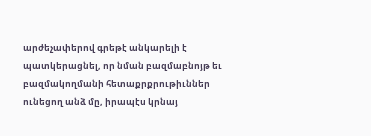արժեչափերով գրեթէ անկարելի է պատկերացնել, որ նման բազմաբնոյթ եւ բազմակողմանի հետաքրքրութիւններ ունեցող անձ մը, իրապէս կրնայ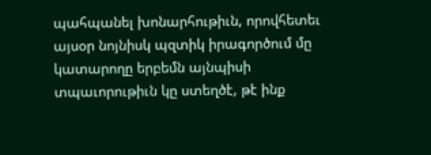պահպանել խոնարհութիւն, որովհետեւ այսօր նոյնիսկ պզտիկ իրագործում մը կատարողը երբեմն այնպիսի տպաւորութիւն կը ստեղծէ, թէ ինք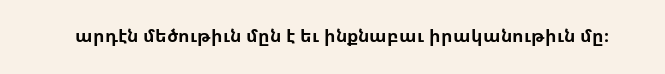արդէն մեծութիւն մըն է եւ ինքնաբաւ իրականութիւն մը։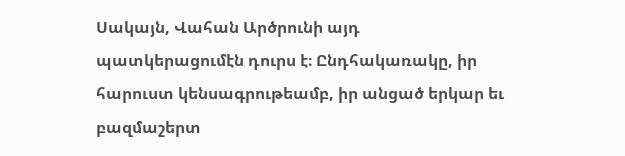Սակայն, Վահան Արծրունի այդ պատկերացումէն դուրս է։ Ընդհակառակը, իր հարուստ կենսագրութեամբ, իր անցած երկար եւ բազմաշերտ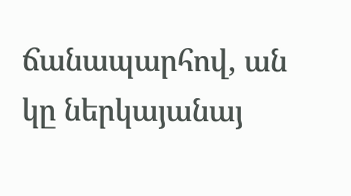ճանապարհով, ան կը ներկայանայ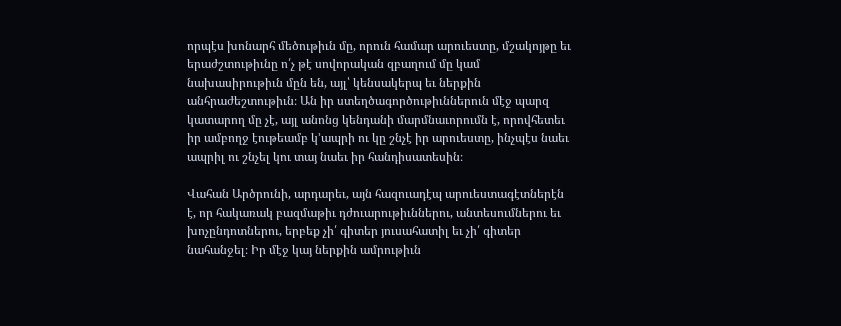որպէս խոնարհ մեծութիւն մը, որուն համար արուեստը, մշակոյթը եւ երաժշտութիւնը ո՛չ թէ սովորական զբաղում մը կամ նախասիրութիւն մըն են, այլ՝ կենսակերպ եւ ներքին անհրաժեշտութիւն։ Ան իր ստեղծագործութիւններուն մէջ պարզ կատարող մը չէ, այլ անոնց կենդանի մարմնաւորումն է, որովհետեւ իր ամբողջ էութեամբ կ՚ապրի ու կը շնչէ իր արուեստը, ինչպէս նաեւ ապրիլ ու շնչել կու տայ նաեւ իր հանդիսատեսին։

Վահան Արծրունի, արդարեւ, այն հազուադէպ արուեստագէտներէն է, որ հակառակ բազմաթիւ դժուարութիւններու, անտեսումներու եւ խոչընդոտներու, երբեք չի՛ գիտեր յուսահատիլ եւ չի՛ գիտեր նահանջել։ Իր մէջ կայ ներքին ամրութիւն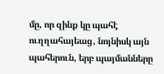մը, որ զինք կը պահէ ուղղահայեաց, նոյնիսկ այն պահերուն, երբ պայմանները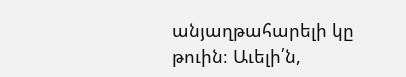անյաղթահարելի կը թուին։ Աւելի՛ն,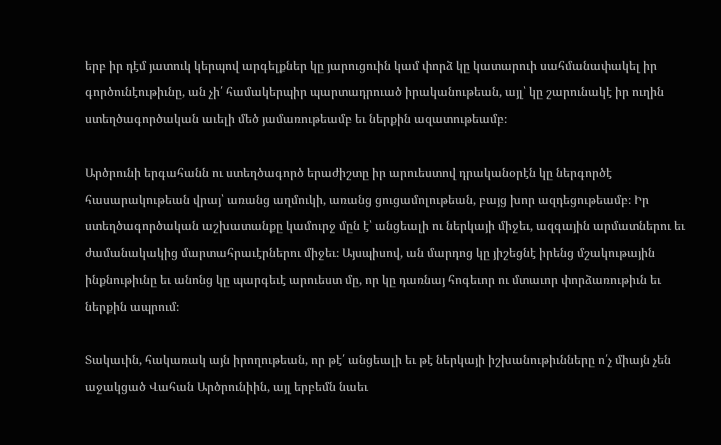երբ իր դէմ յատուկ կերպով արգելքներ կը յարուցուին կամ փորձ կը կատարուի սահմանափակել իր գործունէութիւնը, ան չի՛ համակերպիր պարտադրուած իրականութեան, այլ՝ կը շարունակէ իր ուղին ստեղծագործական աւելի մեծ յամառութեամբ եւ ներքին ազատութեամբ։

Արծրունի երգահանն ու ստեղծագործ երաժիշտը իր արուեստով դրականօրէն կը ներգործէ հասարակութեան վրայ՝ առանց աղմուկի, առանց ցուցամոլութեան, բայց խոր ազդեցութեամբ։ Իր ստեղծագործական աշխատանքը կամուրջ մըն է՝ անցեալի ու ներկայի միջեւ, ազգային արմատներու եւ ժամանակակից մարտահրաւէրներու միջեւ։ Այսպիսով, ան մարդոց կը յիշեցնէ իրենց մշակութային ինքնութիւնը եւ անոնց կը պարգեւէ արուեստ մը, որ կը դառնայ հոգեւոր ու մտաւոր փորձառութիւն եւ ներքին ապրում։

Տակաւին, հակառակ այն իրողութեան, որ թէ՛ անցեալի եւ թէ ներկայի իշխանութիւնները ո՛չ միայն չեն աջակցած Վահան Արծրունիին, այլ երբեմն նաեւ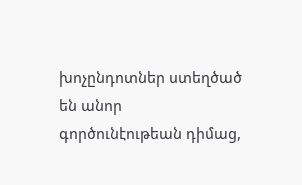խոչընդոտներ ստեղծած են անոր գործունէութեան դիմաց,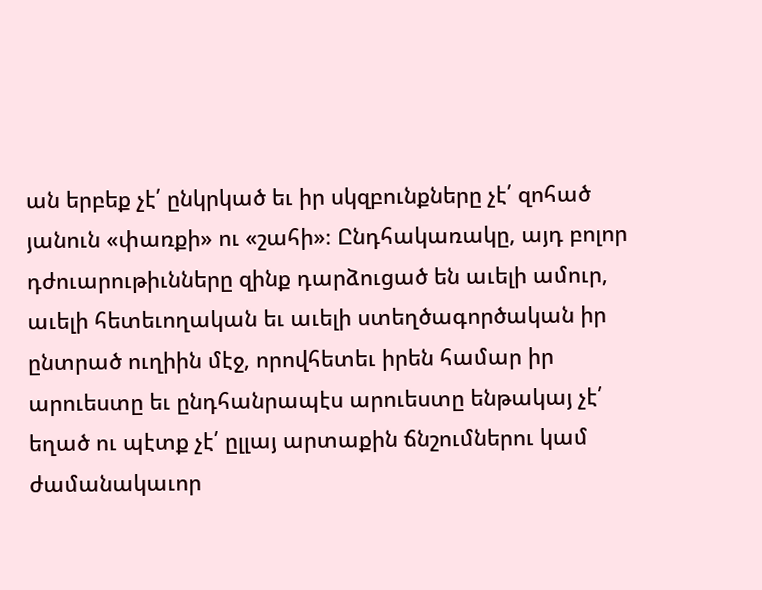ան երբեք չէ՛ ընկրկած եւ իր սկզբունքները չէ՛ զոհած յանուն «փառքի» ու «շահի»։ Ընդհակառակը, այդ բոլոր դժուարութիւնները զինք դարձուցած են աւելի ամուր, աւելի հետեւողական եւ աւելի ստեղծագործական իր ընտրած ուղիին մէջ, որովհետեւ իրեն համար իր արուեստը եւ ընդհանրապէս արուեստը ենթակայ չէ՛ եղած ու պէտք չէ՛ ըլլայ արտաքին ճնշումներու կամ ժամանակաւոր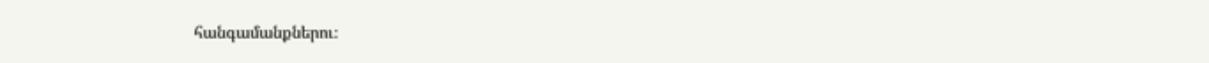հանգամանքներու։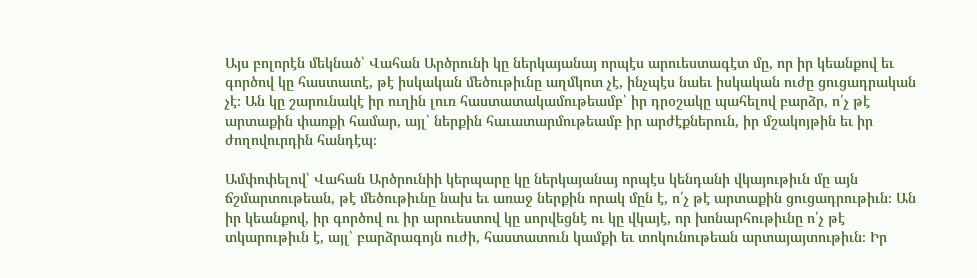Այս բոլորէն մեկնած՝ Վահան Արծրունի կը ներկայանայ որպէս արուեստագէտ մը, որ իր կեանքով եւ գործով կը հաստատէ, թէ իսկական մեծութիւնը աղմկոտ չէ, ինչպէս նաեւ իսկական ուժը ցուցադրական չէ։ Ան կը շարունակէ իր ուղին լուռ հաստատակամութեամբ՝ իր դրօշակը պահելով բարձր, ո՛չ թէ արտաքին փառքի համար, այլ՝ ներքին հաւատարմութեամբ իր արժէքներուն, իր մշակոյթին եւ իր ժողովուրդին հանդէպ։

Ամփոփելով՝ Վահան Արծրունիի կերպարը կը ներկայանայ որպէս կենդանի վկայութիւն մը այն ճշմարտութեան, թէ մեծութիւնը նախ եւ առաջ ներքին որակ մըն է, ո՛չ թէ արտաքին ցուցադրութիւն։ Ան իր կեանքով, իր գործով ու իր արուեստով կը սորվեցնէ ու կը վկայէ, որ խոնարհութիւնը ո՛չ թէ տկարութիւն է, այլ՝ բարձրագոյն ուժի, հաստատուն կամքի եւ տոկունութեան արտայայտութիւն։ Իր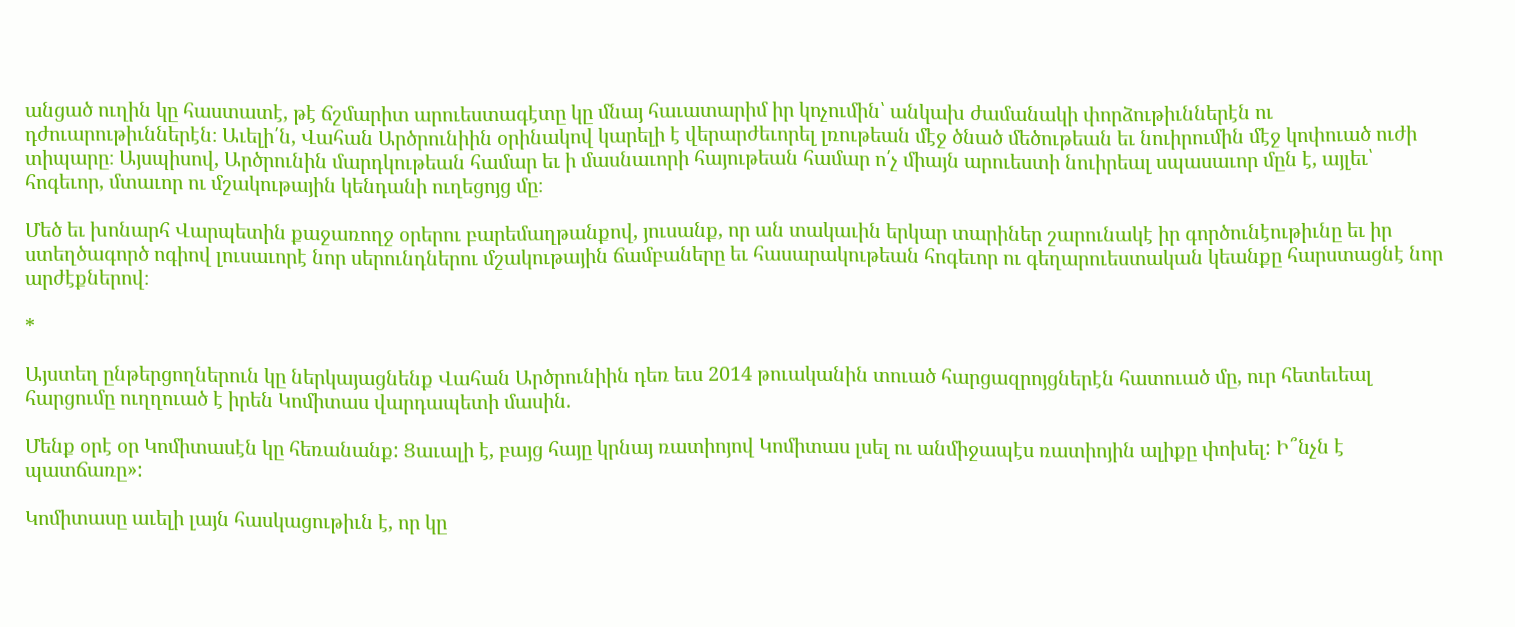անցած ուղին կը հաստատէ, թէ ճշմարիտ արուեստագէտը կը մնայ հաւատարիմ իր կոչումին՝ անկախ ժամանակի փորձութիւններէն ու դժուարութիւններէն։ Աւելի՛ն, Վահան Արծրունիին օրինակով կարելի է վերարժեւորել լռութեան մէջ ծնած մեծութեան եւ նուիրումին մէջ կոփուած ուժի տիպարը։ Այսպիսով, Արծրունին մարդկութեան համար եւ ի մասնաւորի հայութեան համար ո՛չ միայն արուեստի նուիրեալ սպասաւոր մըն է, այլեւ՝ հոգեւոր, մտաւոր ու մշակութային կենդանի ուղեցոյց մը։

Մեծ եւ խոնարհ Վարպետին քաջառողջ օրերու բարեմաղթանքով, յուսանք, որ ան տակաւին երկար տարիներ շարունակէ իր գործունէութիւնը եւ իր ստեղծագործ ոգիով լուսաւորէ նոր սերունդներու մշակութային ճամբաները եւ հասարակութեան հոգեւոր ու գեղարուեստական կեանքը հարստացնէ նոր արժէքներով։

*

Այստեղ ընթերցողներուն կը ներկայացնենք Վահան Արծրունիին դեռ եւս 2014 թուականին տուած հարցազրոյցներէն հատուած մը, ուր հետեւեալ հարցումը ուղղուած է իրեն Կոմիտաս վարդապետի մասին.

Մենք օրէ օր Կոմիտասէն կը հեռանանք: Ցաւալի է, բայց հայը կրնայ ռատիոյով Կոմիտաս լսել ու անմիջապէս ռատիոյին ալիքը փոխել: Ի՞նչն է պատճառը»:

Կոմիտասը աւելի լայն հասկացութիւն է, որ կը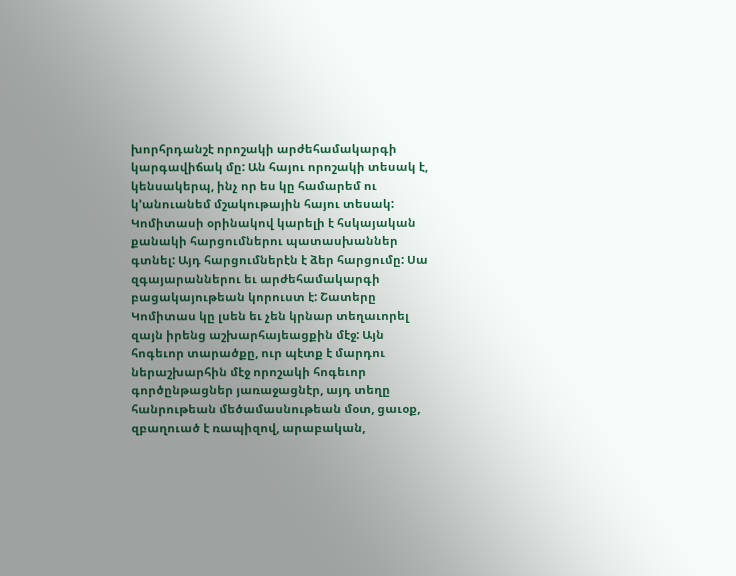խորհրդանշէ որոշակի արժեհամակարգի կարգավիճակ մը: Ան հայու որոշակի տեսակ է, կենսակերպ, ինչ որ ես կը համարեմ ու կ՚անուանեմ մշակութային հայու տեսակ: Կոմիտասի օրինակով կարելի է հսկայական քանակի հարցումներու պատասխաններ գտնել: Այդ հարցումներէն է ձեր հարցումը: Սա զգայարաններու եւ արժեհամակարգի բացակայութեան կորուստ է: Շատերը Կոմիտաս կը լսեն եւ չեն կրնար տեղաւորել զայն իրենց աշխարհայեացքին մէջ: Այն հոգեւոր տարածքը, ուր պէտք է մարդու ներաշխարհին մէջ որոշակի հոգեւոր գործընթացներ յառաջացնէր, այդ տեղը հանրութեան մեծամասնութեան մօտ, ցաւօք, զբաղուած է ռապիզով, արաբական,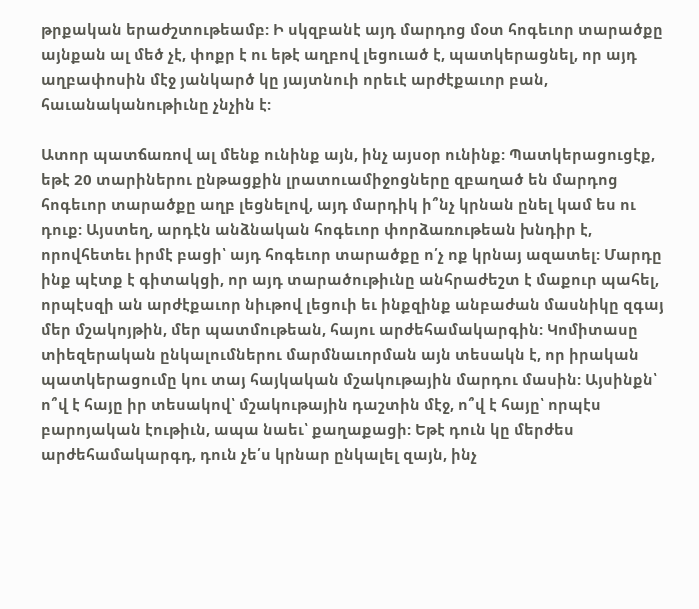թրքական երաժշտութեամբ: Ի սկզբանէ այդ մարդոց մօտ հոգեւոր տարածքը այնքան ալ մեծ չէ, փոքր է ու եթէ աղբով լեցուած է, պատկերացնել, որ այդ աղբափոսին մէջ յանկարծ կը յայտնուի որեւէ արժէքաւոր բան, հաւանականութիւնը չնչին է:

Ատոր պատճառով ալ մենք ունինք այն, ինչ այսօր ունինք: Պատկերացուցէք, եթէ 20 տարիներու ընթացքին լրատուամիջոցները զբաղած են մարդոց հոգեւոր տարածքը աղբ լեցնելով, այդ մարդիկ ի՞նչ կրնան ընել կամ ես ու դուք: Այստեղ, արդէն անձնական հոգեւոր փորձառութեան խնդիր է, որովհետեւ իրմէ բացի՝ այդ հոգեւոր տարածքը ո՛չ ոք կրնայ ազատել: Մարդը ինք պէտք է գիտակցի, որ այդ տարածութիւնը անհրաժեշտ է մաքուր պահել, որպէսզի ան արժէքաւոր նիւթով լեցուի եւ ինքզինք անբաժան մասնիկը զգայ մեր մշակոյթին, մեր պատմութեան, հայու արժեհամակարգին: Կոմիտասը տիեզերական ընկալումներու մարմնաւորման այն տեսակն է, որ իրական պատկերացումը կու տայ հայկական մշակութային մարդու մասին: Այսինքն՝ ո՞վ է հայը իր տեսակով՝ մշակութային դաշտին մէջ, ո՞վ է հայը՝ որպէս բարոյական էութիւն, ապա նաեւ՝ քաղաքացի: Եթէ դուն կը մերժես արժեհամակարգդ, դուն չե՛ս կրնար ընկալել զայն, ինչ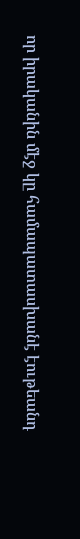որ իրականին մէջ կը համապատասխանէ էութեանդ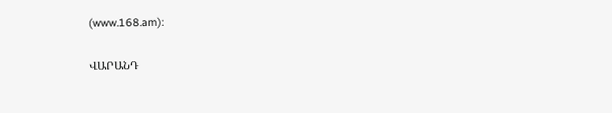(www.168.am):

ՎԱՐԱՆԴ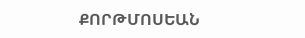ՔՈՐԹՄՈՍԵԱՆ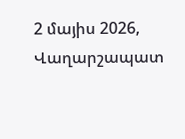2 մայիս 2026, Վաղարշապատ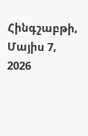Հինգշաբթի, Մայիս 7, 2026